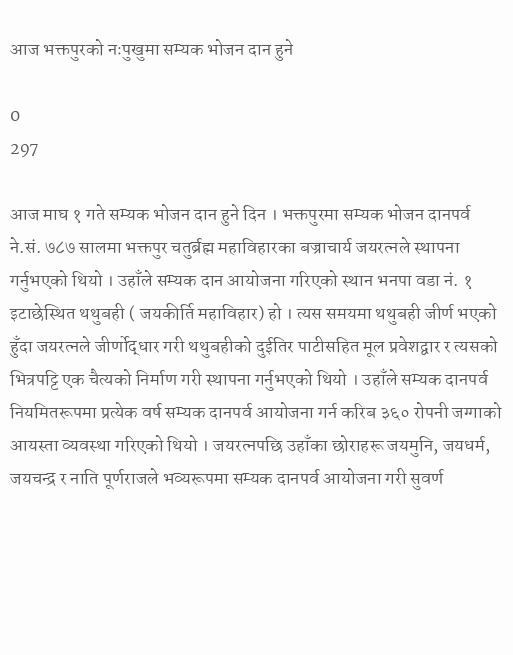आज भक्तपुरको नःपुखुमा सम्यक भोजन दान हुने

0
297

आज माघ १ गते सम्यक भोजन दान हुने दिन । भक्तपुरमा सम्यक भोजन दानपर्व ने.सं. ७८७ सालमा भक्तपुर चतुर्ब्रह्म महाविहारका बज्राचार्य जयरत्नले स्थापना गर्नुभएको थियो । उहाँले सम्यक दान आयोजना गरिएको स्थान भनपा वडा नं. १ इटाछेस्थित थथुबही ( जयकीर्ति महाविहार) हो । त्यस समयमा थथुबही जीर्ण भएको हुँदा जयरत्नले जीर्णोद्धार गरी थथुबहीको दुईतिर पाटीसहित मूल प्रवेशद्वार र त्यसको भित्रपट्टि एक चैत्यको निर्माण गरी स्थापना गर्नुभएको थियो । उहाँले सम्यक दानपर्व नियमितरूपमा प्रत्येक वर्ष सम्यक दानपर्व आयोजना गर्न करिब ३६० रोपनी जग्गाको आयस्ता व्यवस्था गरिएको थियो । जयरत्नपछि उहाँका छोराहरू जयमुनि, जयधर्म, जयचन्द्र र नाति पूर्णराजले भव्यरूपमा सम्यक दानपर्व आयोजना गरी सुवर्ण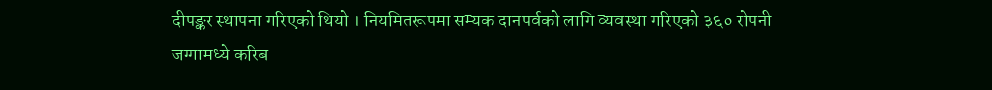दीपङ्कर स्थापना गरिएको थियो । नियमितरूपमा सम्यक दानपर्वको लागि व्यवस्था गरिएको ३६० रोपनी जग्गामध्ये करिब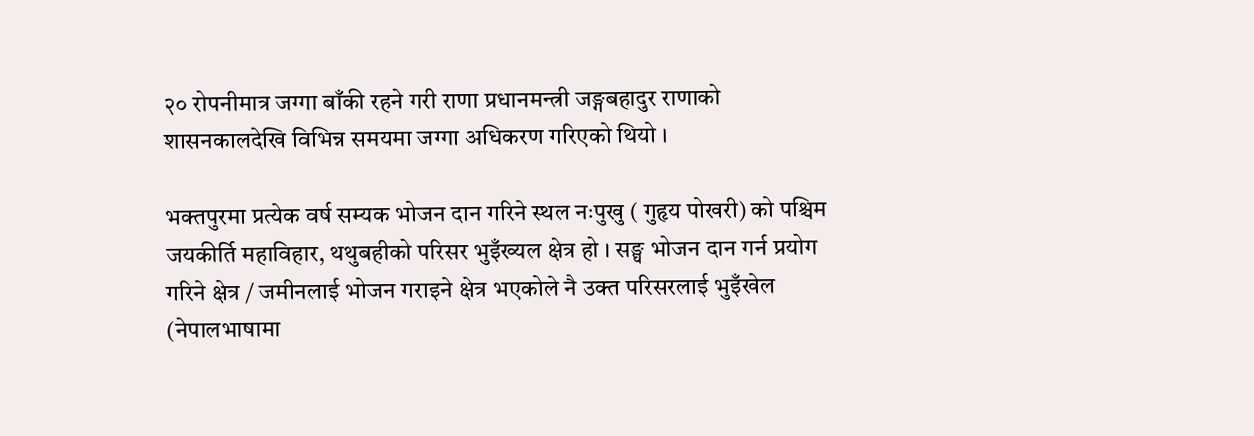२० रोपनीमात्र जग्गा बाँकी रहने गरी राणा प्रधानमन्त्री जङ्गबहादुर राणाको शासनकालदेखि विभिन्न समयमा जग्गा अधिकरण गरिएको थियो ।

भक्तपुरमा प्रत्येक वर्ष सम्यक भोजन दान गरिने स्थल नःपुखु ( गुहृय पोखरी) को पश्चिम जयकीर्ति महाविहार, थथुबहीको परिसर भुइँख्यल क्षेत्र हो । सङ्घ भोजन दान गर्न प्रयोग गरिने क्षेत्र / जमीनलाई भोजन गराइने क्षेत्र भएकोले नै उक्त परिसरलाई भुइँखेल (नेपालभाषामा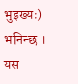भुइख्यः) भनिन्छ । यस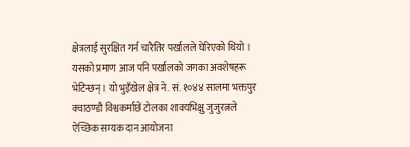क्षेत्रलाई सुरक्षित गर्न चारैतिर पर्खालले घेरिएको थियो । यसको प्रमाण आज पनि पर्खालको जगका अवशेषहरू भेटिन्छन् । यो भुइँखेल क्षेत्र ने. सं. १०४४ सालमा भक्तपुर क्वाठण्डौ विश्वकर्माछें टोलका शाक्यभिक्षु जुजुरत्नले ऐच्छिक सम्यक दान आयोजना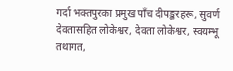गर्दा भक्तपुरका प्रमुख पाँच दीपङ्करहरू, सुवर्ण देवतासहित लोकेश्वर, देवता लोकेश्वर, स्वयम्भू तथागत,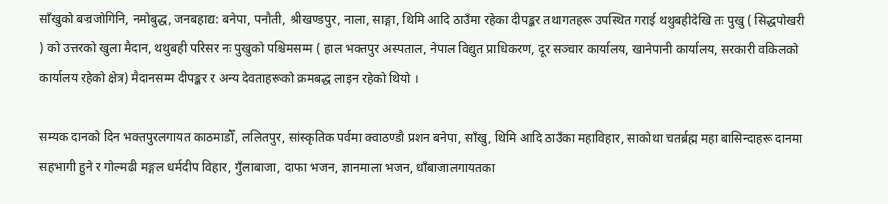साँखुको बज्रजोगिनि, नमोबुद्ध, जनबहाद्य: बनेपा, पनौती, श्रीखण्डपुर, नाला, साङ्गा, थिमि आदि ठाउँमा रहेका दीपङ्कर तथागतहरू उपस्थित गराई थथुबहीदेखि तः पुखु ( सिद्धपोखरी ) को उत्तरको खुला मैदान, थथुबही परिसर नः पुखुको पश्चिमसम्म ( हाल भक्तपुर अस्पताल, नेपाल विद्युत प्राधिकरण, दूर सञ्चार कार्यालय, खानेपानी कार्यालय, सरकारी वकिलको कार्यालय रहेको क्षेत्र) मैदानसम्म दीपङ्कर र अन्य देवताहरूको क्रमबद्ध लाइन रहेको थियो ।

सम्यक दानको दिन भक्तपुरलगायत काठमाडौँ, ललितपुर, सांस्कृतिक पर्वमा क्वाठण्डौ प्रशन बनेपा, साँखु, थिमि आदि ठाउँका महाविहार, साकोथा चतर्ब्रह्म महा बासिन्दाहरू दानमा सहभागी हुने र गोल्मढी मङ्गल धर्मदीप विहार, गुँलाबाजा, दाफा भजन, ज्ञानमाला भजन, धाँबाजालगायतका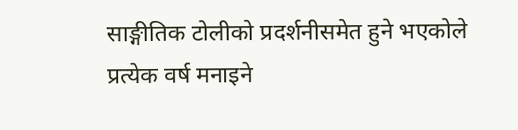साङ्गीतिक टोलीको प्रदर्शनीसमेत हुने भएकोले प्रत्येक वर्ष मनाइने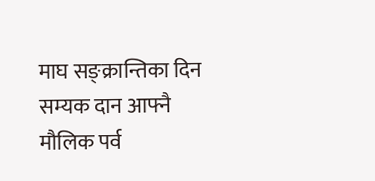माघ सङ्क्रान्तिका दिन सम्यक दान आफ्नै मौलिक पर्व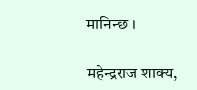मानिन्छ ।

महेन्द्रराज शाक्य,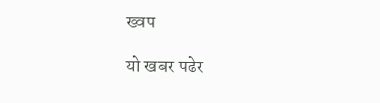ख्वप

यो खबर पढेर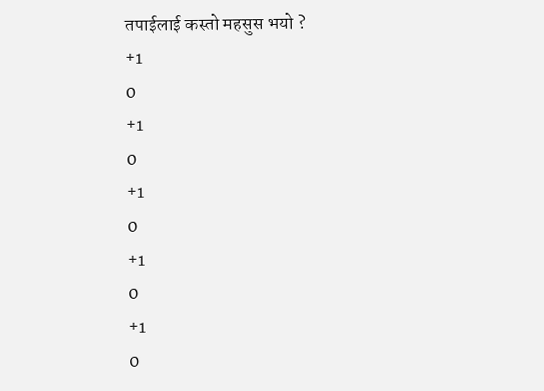तपाईलाई कस्तो महसुस भयो ?
+1
0
+1
0
+1
0
+1
0
+1
0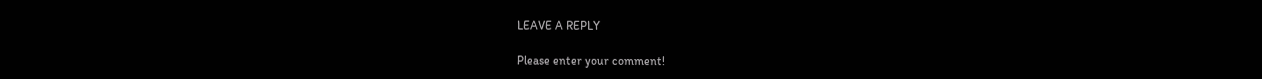LEAVE A REPLY

Please enter your comment!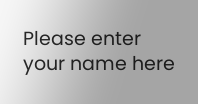Please enter your name here